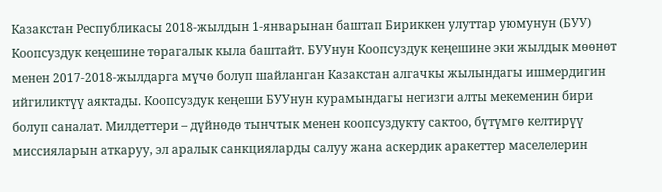Казакстан Республикасы 2018-жылдын 1-январынан баштап Бириккен улуттар уюмунун (БУУ) Коопсуздук кеңешине төрагалык кыла баштайт. БУУнун Коопсуздук кеңешине эки жылдык мөөнөт менен 2017-2018-жылдарга мүчө болуп шайланган Казакстан алгачкы жылындагы ишмердигин ийгиликтүү аяктады. Коопсуздук кеңеши БУУнун курамындагы негизги алты мекеменин бири болуп саналат. Милдеттери – дүйнөдө тынчтык менен коопсуздукту сактоо, бүтүмгө келтирүү миссияларын аткаруу, эл аралык санкцияларды салуу жана аскердик аракеттер маселелерин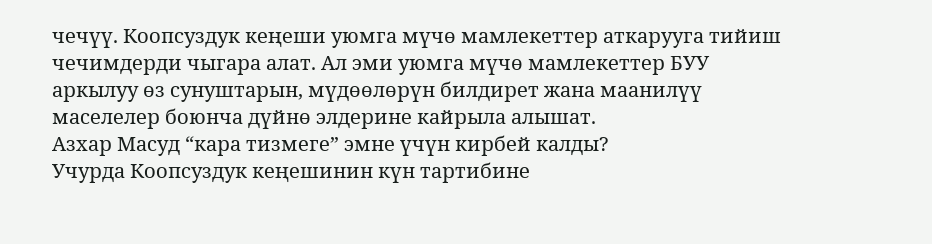чечүү. Коопсуздук кеңеши уюмга мүчө мамлекеттер аткарууга тийиш чечимдерди чыгара алат. Ал эми уюмга мүчө мамлекеттер БУУ аркылуу өз сунуштарын, мүдөөлөрүн билдирет жана маанилүү маселелер боюнча дүйнө элдерине кайрыла алышат.
Азхар Масуд “кара тизмеге” эмне үчүн кирбей калды?
Учурда Коопсуздук кеңешинин күн тартибине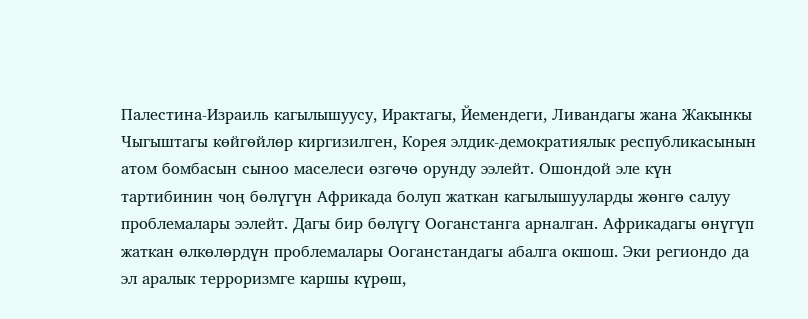Палестина-Израиль кагылышуусу, Ирактагы, Йемендеги, Ливандагы жана Жакынкы Чыгыштагы көйгөйлөр киргизилген, Корея элдик-демократиялык республикасынын атом бомбасын сыноо маселеси өзгөчө орунду ээлейт. Ошондой эле күн тартибинин чоң бөлүгүн Африкада болуп жаткан кагылышууларды жөнгө салуу проблемалары ээлейт. Дагы бир бөлүгү Ооганстанга арналган. Африкадагы өнүгүп жаткан өлкөлөрдүн проблемалары Ооганстандагы абалга окшош. Эки региондо да эл аралык терроризмге каршы күрөш,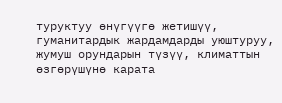туруктуу өнүгүүгө жетишүү, гуманитардык жардамдарды уюштуруу, жумуш орундарын түзүү, климаттын өзгөрүшүнө карата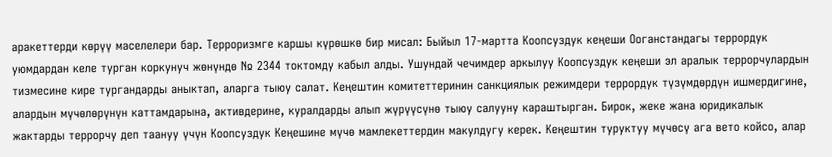аракеттерди көрүү маселелери бар. Терроризмге каршы күрөшкө бир мисал: Быйыл 17-мартта Коопсуздук кеңеши Ооганстандагы террордук уюмдардан келе турган коркунуч жөнүндө № 2344 токтомду кабыл алды. Ушундай чечимдер аркылуу Коопсуздук кеңеши эл аралык террорчулардын тизмесине кире тургандарды аныктап, аларга тыюу салат. Кеңештин комитеттеринин санкциялык режимдери террордук түзүмдөрдүн ишмердигине, алардын мүчөлөрүнүн каттамдарына, активдерине, куралдарды алып жүрүүсүнө тыюу салууну караштырган. Бирок, жеке жана юридикалык жактарды террорчу деп таануу үчүн Коопсуздук Кеңешине мүчө мамлекеттердин макулдугу керек. Кеңештин туруктуу мүчөсү ага вето койсо, алар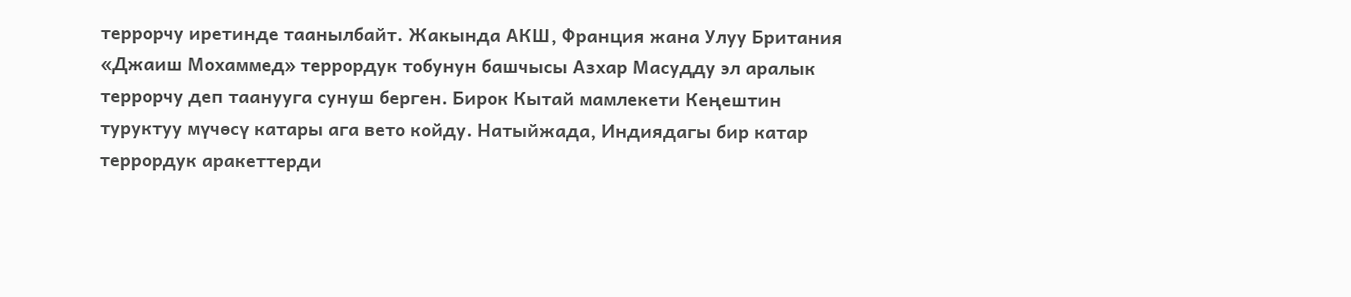террорчу иретинде таанылбайт. Жакында АКШ, Франция жана Улуу Британия «Джаиш Мохаммед» террордук тобунун башчысы Азхар Масудду эл аралык террорчу деп таанууга сунуш берген. Бирок Кытай мамлекети Кеңештин туруктуу мүчөсү катары ага вето койду. Натыйжада, Индиядагы бир катар террордук аракеттерди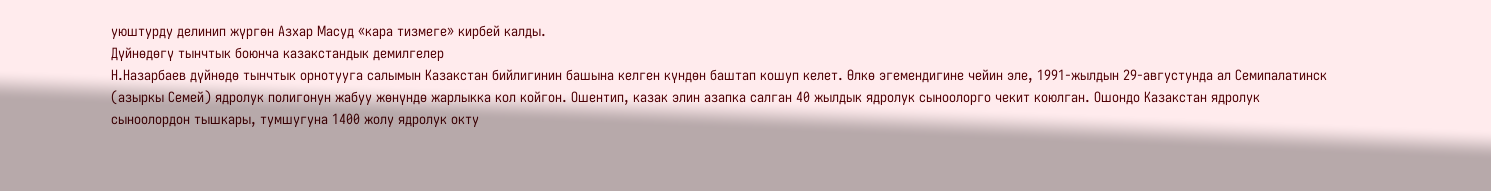уюштурду делинип жүргөн Азхар Масуд «кара тизмеге» кирбей калды.
Дүйнөдөгү тынчтык боюнча казакстандык демилгелер
Н.Назарбаев дүйнөдө тынчтык орнотууга салымын Казакстан бийлигинин башына келген күндөн баштап кошуп келет. Өлкө эгемендигине чейин эле, 1991-жылдын 29-августунда ал Семипалатинск (азыркы Семей) ядролук полигонун жабуу жөнүндө жарлыкка кол койгон. Ошентип, казак элин азапка салган 40 жылдык ядролук сыноолорго чекит коюлган. Ошондо Казакстан ядролук сыноолордон тышкары, тумшугуна 1400 жолу ядролук окту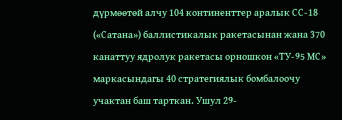дүрмөөтөй алчу 104 континенттер аралык СС-18 («Сатана») баллистикалык ракетасынан жана 370 канаттуу ядролук ракетасы орношкон «ТУ-95 МС» маркасындагы 40 стратегиялык бомбалоочу учактан баш тарткан. Ушул 29-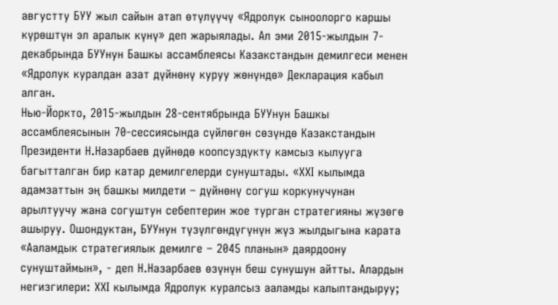августту БУУ жыл сайын атап өтүлүүчү «Ядролук сыноолорго каршы күрөштүн эл аралык күнү» деп жарыялады. Ал эми 2015-жылдын 7-декабрында БУУнун Башкы ассамблеясы Казакстандын демилгеси менен «Ядролук куралдан азат дүйнөнү куруу жөнүндө» Декларация кабыл алган.
Нью-Йоркто, 2015-жылдын 28-сентябрында БУУнун Башкы ассамблеясынын 70-сессиясында сүйлөгөн сөзүндө Казакстандын Президенти Н.Назарбаев дүйнөдө коопсуздукту камсыз кылууга багытталган бир катар демилгелерди сунуштады. «ХXI кылымда адамзаттын эң башкы милдети – дүйнөнү согуш коркунучунан арылтуучу жана согуштун себептерин жое турган стратегияны жүзөгө ашыруу. Ошондуктан, БУУнун түзүлгөндүгүнүн жүз жылдыгына карата «Ааламдык стратегиялык демилге – 2045 планын» даярдоону сунуштаймын», - деп Н.Назарбаев өзүнүн беш сунушун айтты. Алардын негизгилери: ХXI кылымда Ядролук куралсыз ааламды калыптандыруу;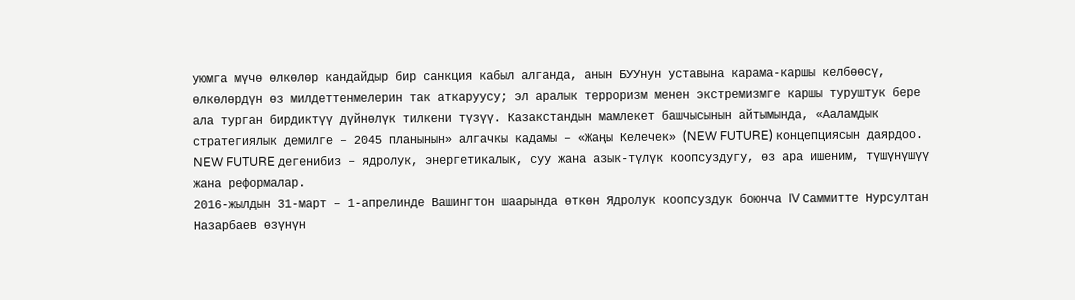уюмга мүчө өлкөлөр кандайдыр бир санкция кабыл алганда, анын БУУнун уставына карама-каршы келбөөсү, өлкөлөрдүн өз милдеттенмелерин так аткаруусу; эл аралык терроризм менен экстремизмге каршы туруштук бере ала турган бирдиктүү дүйнөлүк тилкени түзүү. Казакстандын мамлекет башчысынын айтымында, «Ааламдык стратегиялык демилге – 2045 планынын» алгачкы кадамы – «Жаңы Келечек» (NEW FUTURE) концепциясын даярдоо. NEW FUTURE дегенибиз – ядролук, энергетикалык, суу жана азык-түлүк коопсуздугу, өз ара ишеним, түшүнүшүү жана реформалар.
2016-жылдын 31-март – 1-апрелинде Вашингтон шаарында өткөн Ядролук коопсуздук боюнча IV Саммитте Нурсултан Назарбаев өзүнүн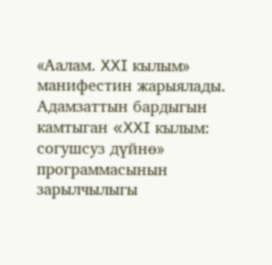«Аалам. XXI кылым» манифестин жарыялады. Адамзаттын бардыгын камтыган «XXI кылым: согушсуз дүйнө» программасынын зарылчылыгы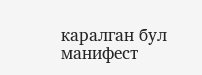каралган бул манифест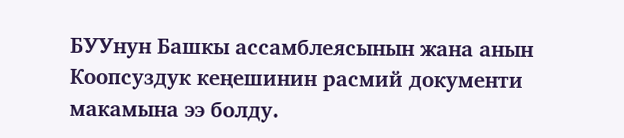БУУнун Башкы ассамблеясынын жана анын Коопсуздук кеңешинин расмий документи макамына ээ болду.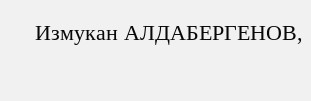Измукан АЛДАБЕРГЕНОВ,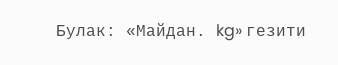Булак: «Майдан. kg» гезити